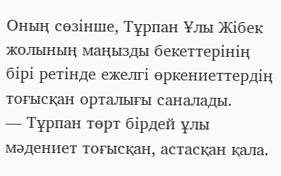Оның сөзінше, Тұрпан Ұлы Жібек жолының маңызды бекеттерінің бірі ретінде ежелгі өркениеттердің тоғысқан орталығы саналады.
— Тұрпан төрт бірдей ұлы мәдениет тоғысқан, астасқан қала.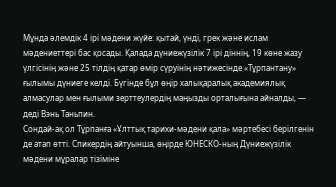Мұнда әлемдік 4 ірі мәдени жүйе: қытай, үнді, грек және ислам мәдениеттері бас қосады. Қалада дүниежүзілік 7 ірі діннің, 19 көне жазу үлгісінің және 25 тілдің қатар өмір сүруінің нәтижесінде «Тұрпантану» ғылымы дүниеге келді. Бүгінде бұл өңір халықаралық академиялық алмасулар мен ғылыми зерттеулердің маңызды орталығына айналды, — деді Вэнь Таньпин.
Сондай-ақ ол Тұрпанға «Ұлттық тарихи-мәдени қала» мәртебесі берілгенін де атап өтті. Спикердің айтуынша, өңірде ЮНЕСКО-ның Дүниежүзілік мәдени мұралар тізіміне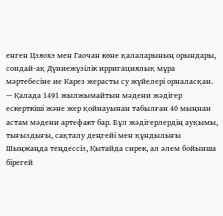енген Цзяохэ мен Гаочан көне қалаларының орындары, сондай-ақ Дүниежүзілік ирригациялық мұра мәртебесіне ие Карез жерасты су жүйелері орналасқан.
— Қалада 1491 жылжымайтын мәдени жәдігер ескерткіші және жер қойнауынан табылған 40 мыңнан астам мәдени артефакт бар. Бұл жәдігерлердің ауқымы, тығыздығы, сақталу деңгейі мен құндылығы Шыңжаңда теңдессіз, Қытайда сирек, ал әлем бойынша бірегей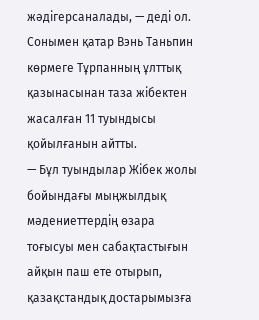жәдігерсаналады, — деді ол.
Сонымен қатар Вэнь Таньпин көрмеге Тұрпанның ұлттық қазынасынан таза жібектен жасалған 11 туындысы қойылғанын айтты.
— Бұл туындылар Жібек жолы бойындағы мыңжылдық мәдениеттердің өзара тоғысуы мен сабақтастығын айқын паш ете отырып, қазақстандық достарымызға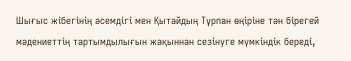Шығыс жібегінің әсемдігі мен Қытайдың Тұрпан өңіріне тән бірегей мәдениеттің тартымдылығын жақыннан сезінуге мүмкіндік береді,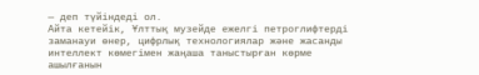— деп түйіндеді ол.
Айта кетейік, Ұлттық музейде ежелгі петроглифтерді заманауи өнер, цифрлық технологиялар және жасанды интеллект көмегімен жаңаша таныстырған көрме ашылғанын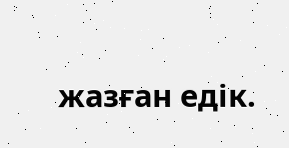жазған едік.